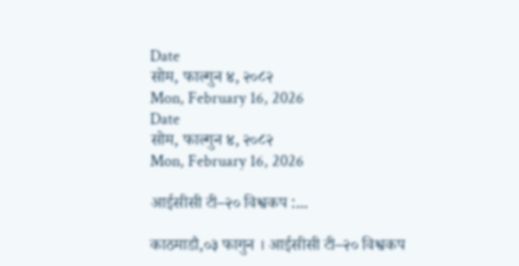Date
सोम, फाल्गुन ४, २०८२
Mon, February 16, 2026
Date
सोम, फाल्गुन ४, २०८२
Mon, February 16, 2026

आईसीसी टी–२० विश्वकप :...

काठमाडौ,०३ फागुन । आईसीसी टी–२० विश्वकप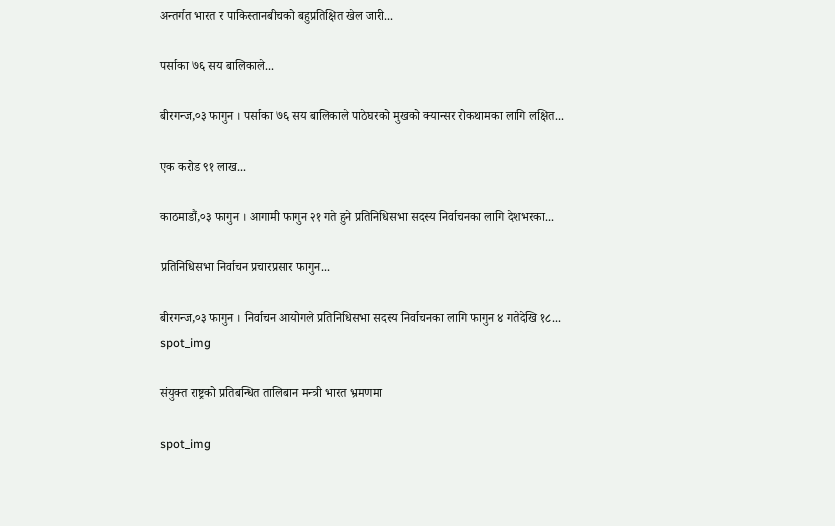अन्तर्गत भारत र पाकिस्तानबीचको बहुप्रतिक्षित खेल जारी...

पर्साका ७६ सय बालिकाले...

बीरगन्ज,०३ फागुन । पर्साका ७६ सय बालिकाले पाठेघरको मुखको क्यान्सर रोकथामका लागि लक्षित...

एक करोड ९१ लाख...

काठमाडौं,०३ फागुन । आगामी फागुन २१ गते हुने प्रतिनिधिसभा सदस्य निर्वाचनका लागि देशभरका...

प्रतिनिधिसभा निर्वाचन प्रचारप्रसार फागुन...

बीरगन्ज,०३ फागुन । निर्वाचन आयोगले प्रतिनिधिसभा सदस्य निर्वाचनका लागि फागुन ४ गतेदेखि १८...
spot_img

संयुक्त राष्ट्रको प्रतिबन्धित तालिबान मन्त्री भारत भ्रमणमा

spot_img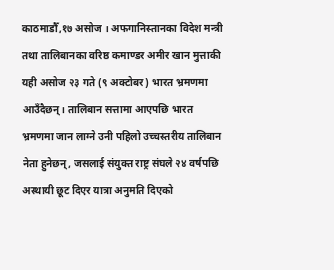काठमाडौँ,१७ असोज । अफगानिस्तानका विदेश मन्त्री तथा तालिबानका वरिष्ठ कमाण्डर अमीर खान मुत्ताकी यही असोज २३ गते (९ अक्टोबर) भारत भ्रमणमा आउँदैछन्। तालिबान सत्तामा आएपछि भारत भ्रमणमा जान लाग्ने उनी पहिलो उच्चस्तरीय तालिबान नेता हुनेछन्, जसलाई संयुक्त राष्ट्र संघले २४ वर्षपछि अस्थायी छूट दिएर यात्रा अनुमति दिएको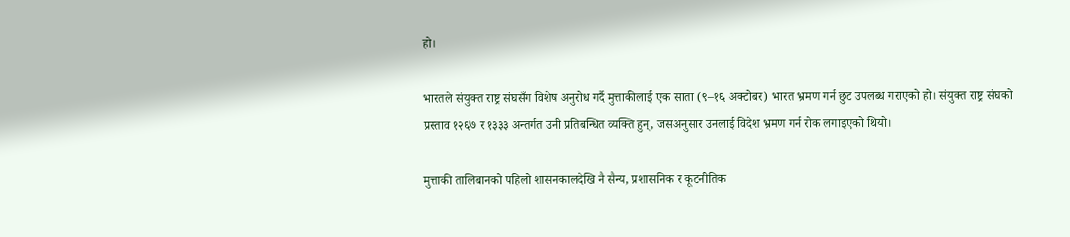हो।

भारतले संयुक्त राष्ट्र संघसँग विशेष अनुरोध गर्दै मुत्ताकीलाई एक साता (९–१६ अक्टोबर) भारत भ्रमण गर्न छुट उपलब्ध गराएको हो। संयुक्त राष्ट्र संघको प्रस्ताव १२६७ र १३३३ अन्तर्गत उनी प्रतिबन्धित व्यक्ति हुन्, जसअनुसार उनलाई विदेश भ्रमण गर्न रोक लगाइएको थियो।

मुत्ताकी तालिबानको पहिलो शासनकालदेखि नै सैन्य, प्रशासनिक र कूटनीतिक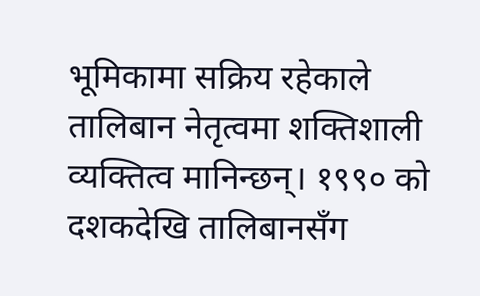भूमिकामा सक्रिय रहेकाले तालिबान नेतृत्वमा शक्तिशाली व्यक्तित्व मानिन्छन्। १९९० को दशकदेखि तालिबानसँग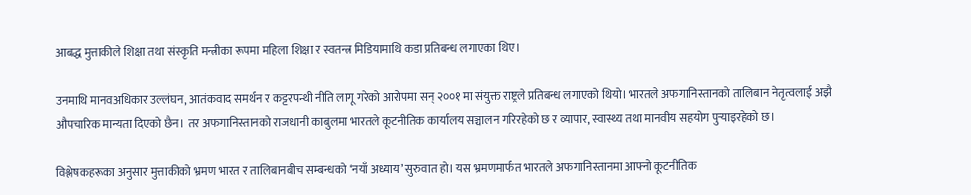आबद्ध मुत्ताकीले शिक्षा तथा संस्कृति मन्त्रीका रूपमा महिला शिक्षा र स्वतन्त्र मिडियामाथि कडा प्रतिबन्ध लगाएका थिए।

उनमाथि मानवअधिकार उल्लंघन, आतंकवाद समर्थन र कट्टरपन्थी नीति लागू गरेको आरोपमा सन् २००१ मा संयुक्त राष्ट्रले प्रतिबन्ध लगाएको थियो। भारतले अफगानिस्तानको तालिबान नेतृत्वलाई अझै औपचारिक मान्यता दिएको छैन। तर अफगानिस्तानको राजधानी काबुलमा भारतले कूटनीतिक कार्यालय सञ्चालन गरिरहेको छ र व्यापार, स्वास्थ्य तथा मानवीय सहयोग पुर्‍याइरहेको छ।

विश्लेषकहरूका अनुसार मुत्ताकीको भ्रमण भारत र तालिबानबीच सम्बन्धको ‘नयाँ अध्याय’ सुरुवात हो। यस भ्रमणमार्फत भारतले अफगानिस्तानमा आफ्नो कूटनीतिक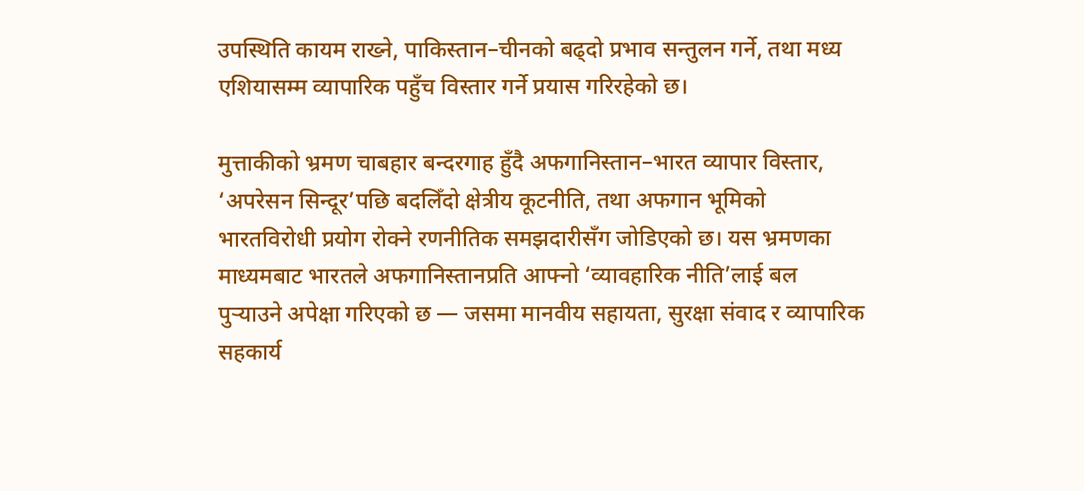उपस्थिति कायम राख्ने, पाकिस्तान–चीनको बढ्दो प्रभाव सन्तुलन गर्ने, तथा मध्य एशियासम्म व्यापारिक पहुँच विस्तार गर्ने प्रयास गरिरहेको छ।

मुत्ताकीको भ्रमण चाबहार बन्दरगाह हुँदै अफगानिस्तान–भारत व्यापार विस्तार, ‘अपरेसन सिन्दूर’पछि बदलिँदो क्षेत्रीय कूटनीति, तथा अफगान भूमिको भारतविरोधी प्रयोग रोक्ने रणनीतिक समझदारीसँग जोडिएको छ। यस भ्रमणका माध्यमबाट भारतले अफगानिस्तानप्रति आफ्नो ‘व्यावहारिक नीति’लाई बल पुर्‍याउने अपेक्षा गरिएको छ — जसमा मानवीय सहायता, सुरक्षा संवाद र व्यापारिक सहकार्य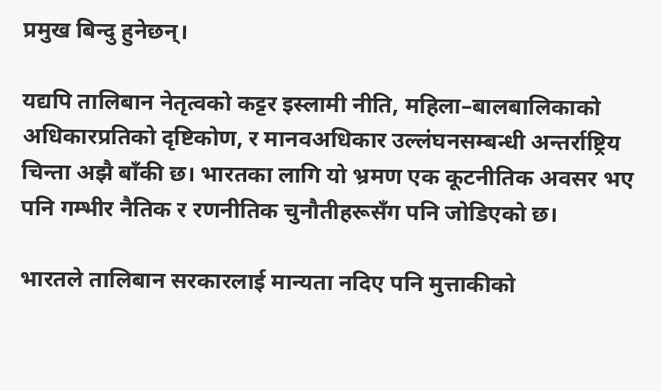प्रमुख बिन्दु हुनेछन्।

यद्यपि तालिबान नेतृत्वको कट्टर इस्लामी नीति, महिला–बालबालिकाको अधिकारप्रतिको दृष्टिकोण, र मानवअधिकार उल्लंघनसम्बन्धी अन्तर्राष्ट्रिय चिन्ता अझै बाँकी छ। भारतका लागि यो भ्रमण एक कूटनीतिक अवसर भए पनि गम्भीर नैतिक र रणनीतिक चुनौतीहरूसँग पनि जोडिएको छ।

भारतले तालिबान सरकारलाई मान्यता नदिए पनि मुत्ताकीको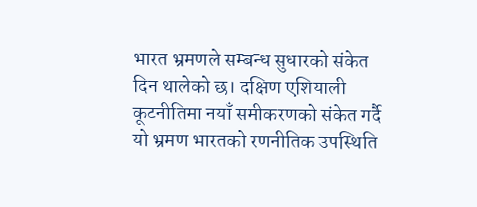भारत भ्रमणले सम्बन्ध सुधारको संकेत दिन थालेको छ। दक्षिण एशियाली कूटनीतिमा नयाँ समीकरणको संकेत गर्दै यो भ्रमण भारतको रणनीतिक उपस्थिति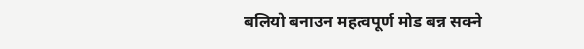बलियो बनाउन महत्वपूर्ण मोड बन्न सक्ने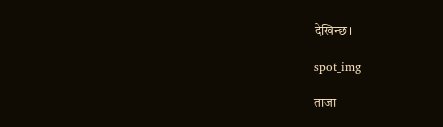देखिन्छ।

spot_img

ताजा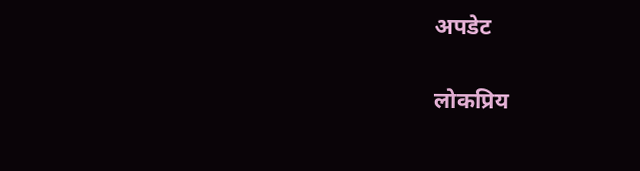अपडेट

लोकप्रिय